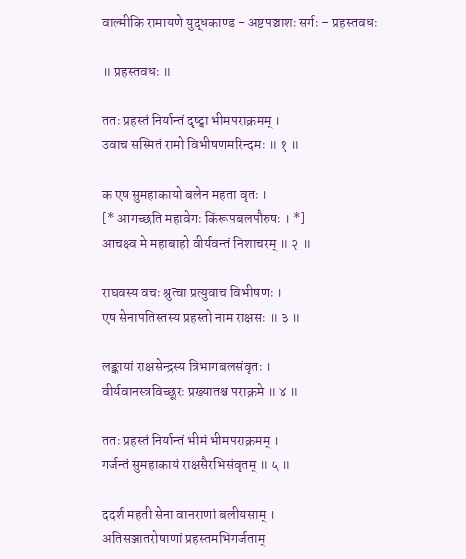वाल्मीकि रामायणे युद्धकाण्ड - अष्टपञ्चाशः सर्गः – प्रहस्तवधः

॥ प्रहस्तवधः ॥

ततः प्रहस्तं निर्यान्तं दृष्ट्वा भीमपराक्रमम् ।
उवाच सस्मितं रामो विभीषणमरिन्दमः ॥ १ ॥

क एष सुमहाकायो बलेन महता वृतः ।
[* आगच्छति महावेगः किंरूपबलपौरुषः । *]
आचक्ष्व मे महाबाहो वीर्यवन्तं निशाचरम् ॥ २ ॥

राघवस्य वचः श्रुत्वा प्रत्युवाच विभीषणः ।
एष सेनापतिस्तस्य प्रहस्तो नाम राक्षसः ॥ ३ ॥

लङ्कायां राक्षसेन्द्रस्य त्रिभागबलसंवृतः ।
वीर्यवानस्त्रविच्छूरः प्रख्यातश्च पराक्रमे ॥ ४ ॥

ततः प्रहस्तं निर्यान्तं भीमं भीमपराक्रमम् ।
गर्जन्तं सुमहाकायं राक्षसैरभिसंवृतम् ॥ ५ ॥

ददर्श महती सेना वानराणां बलीयसाम् ।
अतिसञ्जातरोषाणां प्रहस्तमभिगर्जताम्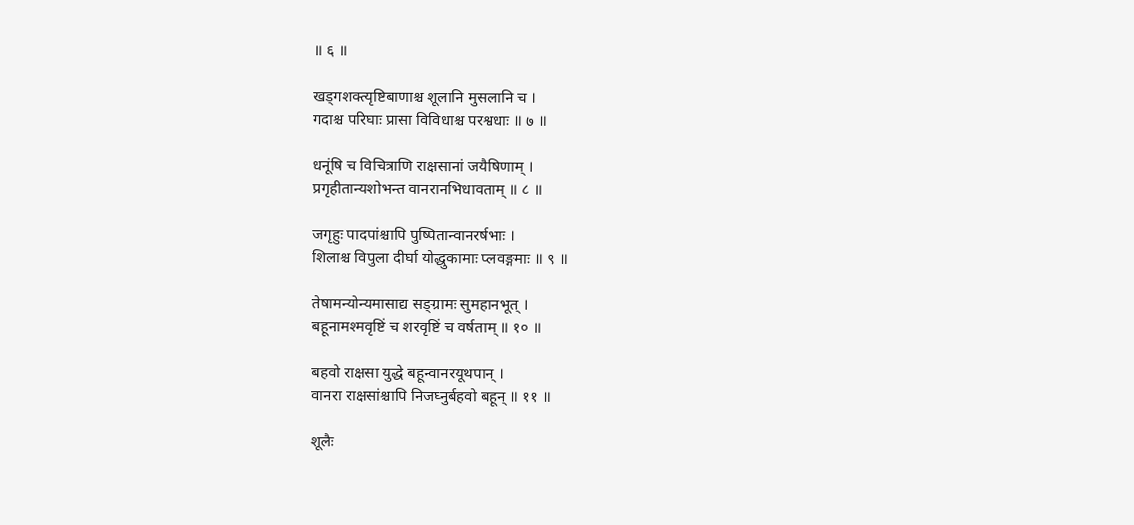॥ ६ ॥

खड्गशक्त्यृष्टिबाणाश्च शूलानि मुसलानि च ।
गदाश्च परिघाः प्रासा विविधाश्च परश्वधाः ॥ ७ ॥

धनूंषि च विचित्राणि राक्षसानां जयैषिणाम् ।
प्रगृहीतान्यशोभन्त वानरानभिधावताम् ॥ ८ ॥

जगृहुः पादपांश्चापि पुष्पितान्वानरर्षभाः ।
शिलाश्च विपुला दीर्घा योद्धुकामाः प्लवङ्गमाः ॥ ९ ॥

तेषामन्योन्यमासाद्य सङ्ग्रामः सुमहानभूत् ।
बहूनामश्मवृष्टिं च शरवृष्टिं च वर्षताम् ॥ १० ॥

बहवो राक्षसा युद्धे बहून्वानरयूथपान् ।
वानरा राक्षसांश्चापि निजघ्नुर्बहवो बहून् ॥ ११ ॥

शूलैः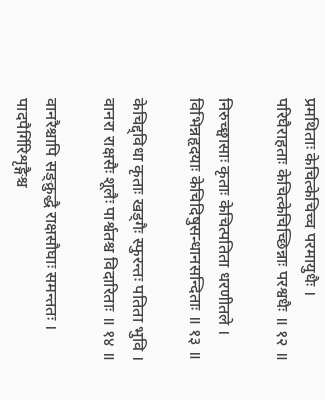प्रमथिताः केचित्केचिच्च परमायुधैः ।
परिघैराहताः केचित्केचिच्छिन्नाः परश्वधैः ॥ १२ ॥

निरुच्छ्वासाः कृताः केचित्पतिता धरणीतले ।
विभिन्नहृदयाः केचिदिषुसन्धानसन्दिताः ॥ १३ ॥

केचिद्द्विधा कृताः खड्गैः स्फुरन्तः पतिता भुवि ।
वानरा राक्षसैः शूलैः पार्श्वतश्च विदारिताः ॥ १४ ॥

वानरैश्चापि सङ्क्रुद्धै राक्षसौघाः समन्ततः ।
पादपैर्गिरिशृङ्गैश्च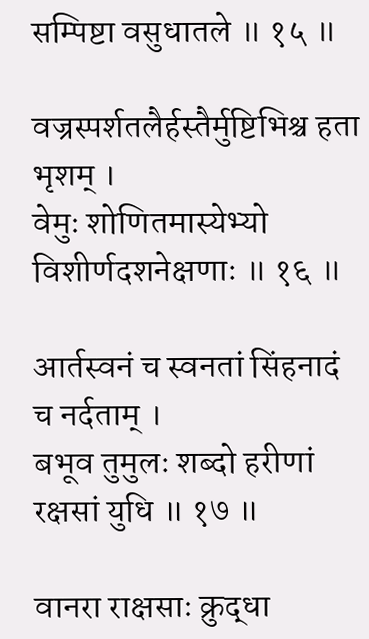सम्पिष्टा वसुधातले ॥ १५ ॥

वज्रस्पर्शतलैर्हस्तैर्मुष्टिभिश्च हता भृशम् ।
वेमुः शोणितमास्येभ्यो विशीर्णदशनेक्षणाः ॥ १६ ॥

आर्तस्वनं च स्वनतां सिंहनादं च नर्दताम् ।
बभूव तुमुलः शब्दो हरीणां रक्षसां युधि ॥ १७ ॥

वानरा राक्षसाः क्रुद्धा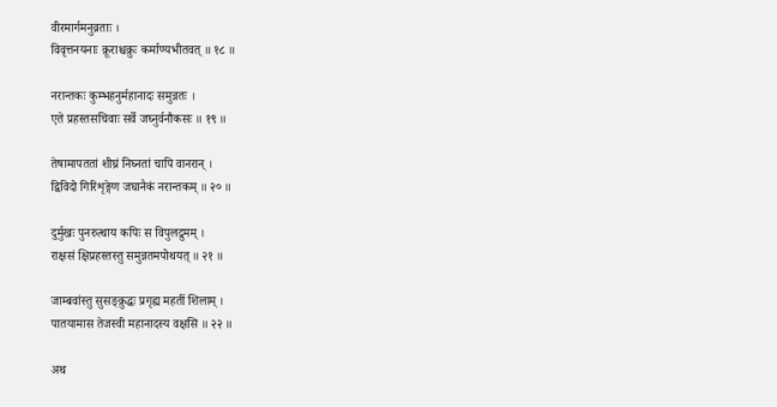वीरमार्गमनुव्रताः ।
विवृत्तनयनाः क्रूराश्चक्रुः कर्माण्यभीतवत् ॥ १८ ॥

नरान्तकः कुम्भहनुर्महानादः समुन्नतः ।
एते प्रहस्तसचिवाः सर्वे जघ्नुर्वनौकसः ॥ १९ ॥

तेषामापततां शीघ्रं निघ्नतां चापि वानरान् ।
द्विविदो गिरिशृङ्गेण जघानैकं नरान्तकम् ॥ २० ॥

दुर्मुखः पुनरुत्थाय कपिः स विपुलद्रुमम् ।
राक्षसं क्षिप्रहस्तस्तु समुन्नतमपोथयत् ॥ २१ ॥

जाम्बवांस्तु सुसङ्क्रुद्धः प्रगृह्य महतीं शिलाम् ।
पातयामास तेजस्वी महानादस्य वक्षसि ॥ २२ ॥

अथ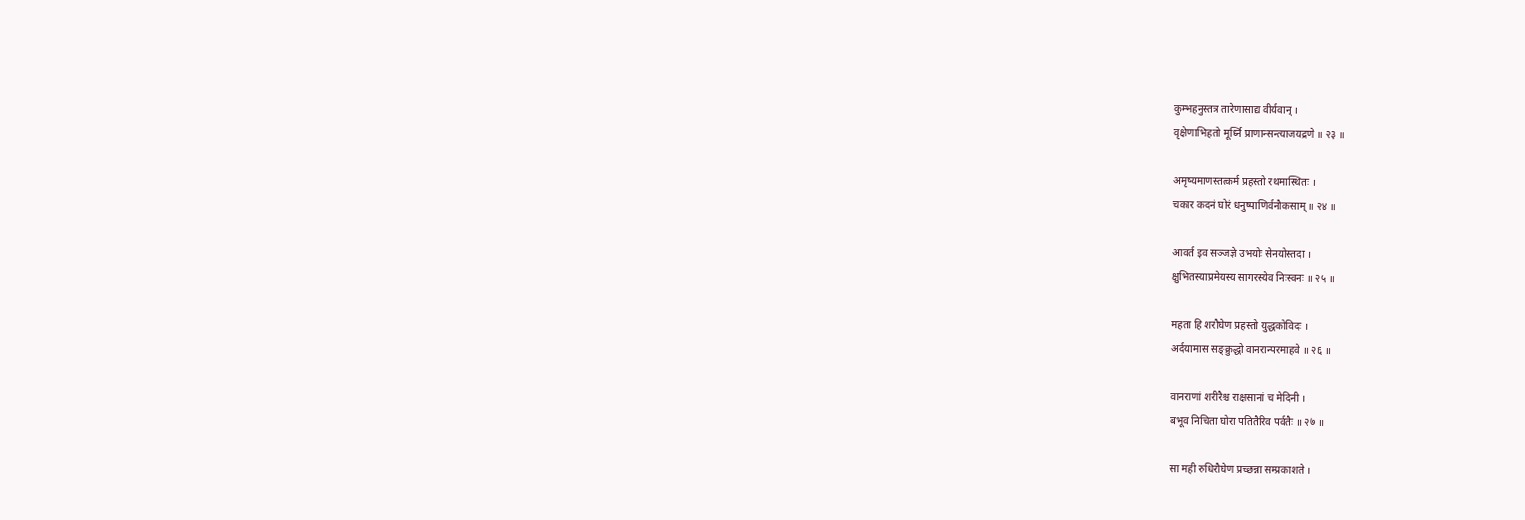कुम्भहनुस्तत्र तारेणासाद्य वीर्यवान् ।
वृक्षेणाभिहतो मूर्ध्नि प्राणान्सन्त्याजयद्रणे ॥ २३ ॥

अमृष्यमाणस्तत्कर्म प्रहस्तो रथमास्थितः ।
चकार कदनं घोरं धनुष्पाणिर्वनौकसाम् ॥ २४ ॥

आवर्त इव सञ्जज्ञे उभयोः सेनयोस्तदा ।
क्षुभितस्याप्रमेयस्य सागरस्येव निःस्वनः ॥ २५ ॥

महता हि शरौघेण प्रहस्तो युद्धकोविदः ।
अर्दयामास सङ्क्रुद्धो वानरान्परमाहवे ॥ २६ ॥

वानराणां शरीरैश्च राक्षसानां च मेदिनी ।
बभूव निचिता घोरा पतितैरिव पर्वतैः ॥ २७ ॥

सा मही रुधिरौघेण प्रच्छन्ना सम्प्रकाशते ।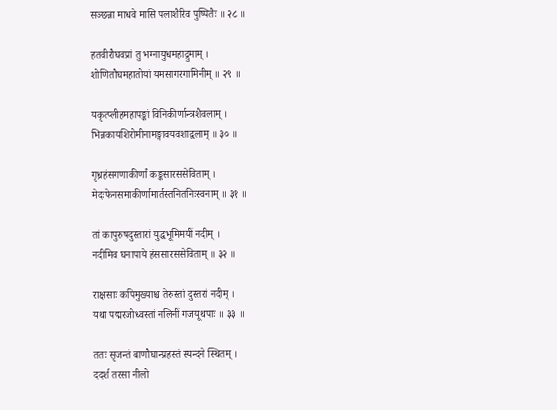सञ्छन्ना माधवे मासि पलाशैरिव पुष्पितैः ॥ २८ ॥

हतवीरौघवप्रां तु भग्नायुधमहाद्रुमाम् ।
शोणितौघमहातोयां यमसागरगामिनीम् ॥ २९ ॥

यकृत्प्लीहमहापङ्कां विनिकीर्णान्त्रशैवलाम् ।
भिन्नकायशिरोमीनामङ्गावयवशाद्वलाम् ॥ ३० ॥

गृध्रहंसगणाकीर्णां कङ्कसारससेविताम् ।
मेदःफेनसमाकीर्णामार्तस्तनितनिःस्वनाम् ॥ ३१ ॥

तां कापुरुषदुस्तारां युद्धभूमिमयीं नदीम् ।
नदीमिव घनापाये हंससारससेविताम् ॥ ३२ ॥

राक्षसाः कपिमुख्याश्च तेरुस्तां दुस्तरां नदीम् ।
यथा पद्मरजोध्वस्तां नलिनीं गजयूथपाः ॥ ३३ ॥

ततः सृजन्तं बाणौघान्प्रहस्तं स्यन्दने स्थितम् ।
ददर्श तरसा नीलो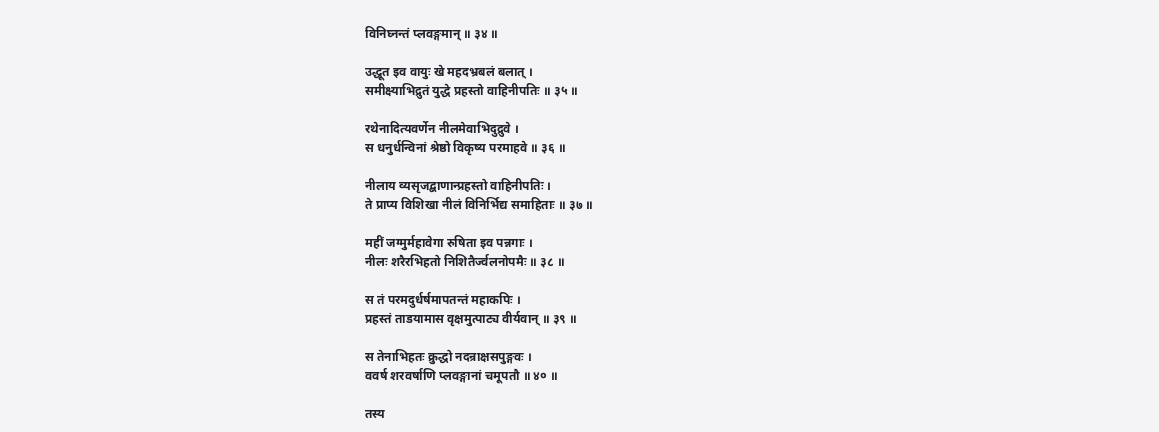विनिघ्नन्तं प्लवङ्गमान् ॥ ३४ ॥

उद्धूत इव वायुः खे महदभ्रबलं बलात् ।
समीक्ष्याभिद्रुतं युद्धे प्रहस्तो वाहिनीपतिः ॥ ३५ ॥

रथेनादित्यवर्णेन नीलमेवाभिदुद्रुवे ।
स धनुर्धन्विनां श्रेष्ठो विकृष्य परमाहवे ॥ ३६ ॥

नीलाय व्यसृजद्बाणान्प्रहस्तो वाहिनीपतिः ।
ते प्राप्य विशिखा नीलं विनिर्भिद्य समाहिताः ॥ ३७ ॥

महीं जग्मुर्महावेगा रुषिता इव पन्नगाः ।
नीलः शरैरभिहतो निशितैर्ज्वलनोपमैः ॥ ३८ ॥

स तं परमदुर्धर्षमापतन्तं महाकपिः ।
प्रहस्तं ताडयामास वृक्षमुत्पाट्य वीर्यवान् ॥ ३९ ॥

स तेनाभिहतः क्रुद्धो नदन्राक्षसपुङ्गवः ।
ववर्ष शरवर्षाणि प्लवङ्गानां चमूपतौ ॥ ४० ॥

तस्य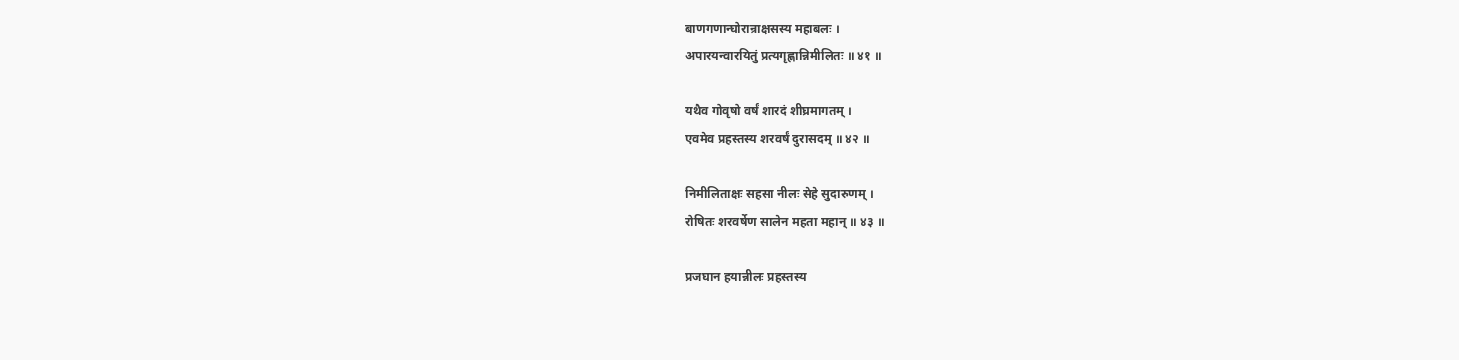बाणगणान्घोरान्राक्षसस्य महाबलः ।
अपारयन्वारयितुं प्रत्यगृह्णान्निमीलितः ॥ ४१ ॥

यथैव गोवृषो वर्षं शारदं शीघ्रमागतम् ।
एवमेव प्रहस्तस्य शरवर्षं दुरासदम् ॥ ४२ ॥

निमीलिताक्षः सहसा नीलः सेहे सुदारुणम् ।
रोषितः शरवर्षेण सालेन महता महान् ॥ ४३ ॥

प्रजघान हयान्नीलः प्रहस्तस्य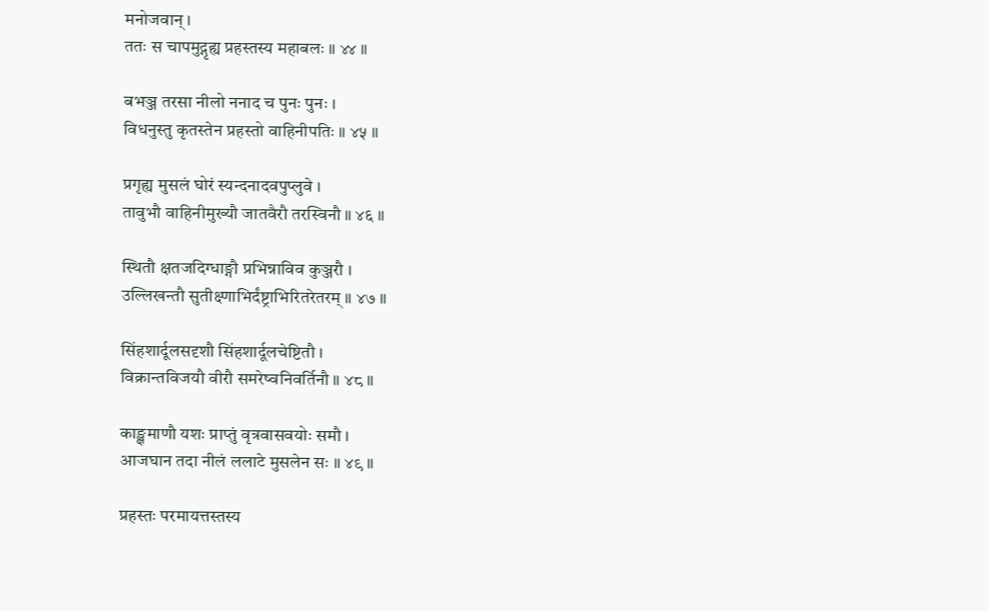मनोजवान् ।
ततः स चापमुद्गृह्य प्रहस्तस्य महाबलः ॥ ४४ ॥

बभञ्ज तरसा नीलो ननाद च पुनः पुनः ।
विधनुस्तु कृतस्तेन प्रहस्तो वाहिनीपतिः ॥ ४५ ॥

प्रगृह्य मुसलं घोरं स्यन्दनादवपुप्लुवे ।
तावुभौ वाहिनीमुख्यौ जातवैरौ तरस्विनौ ॥ ४६ ॥

स्थितौ क्षतजदिग्धाङ्गौ प्रभिन्नाविव कुञ्जरौ ।
उल्लिखन्तौ सुतीक्ष्णाभिर्दंष्ट्राभिरितरेतरम् ॥ ४७ ॥

सिंहशार्दूलसदृशौ सिंहशार्दूलचेष्टितौ ।
विक्रान्तविजयौ वीरौ समरेष्वनिवर्तिनौ ॥ ४८ ॥

काङ्क्षमाणौ यशः प्राप्तुं वृत्रवासवयोः समौ ।
आजघान तदा नीलं ललाटे मुसलेन सः ॥ ४९ ॥

प्रहस्तः परमायत्तस्तस्य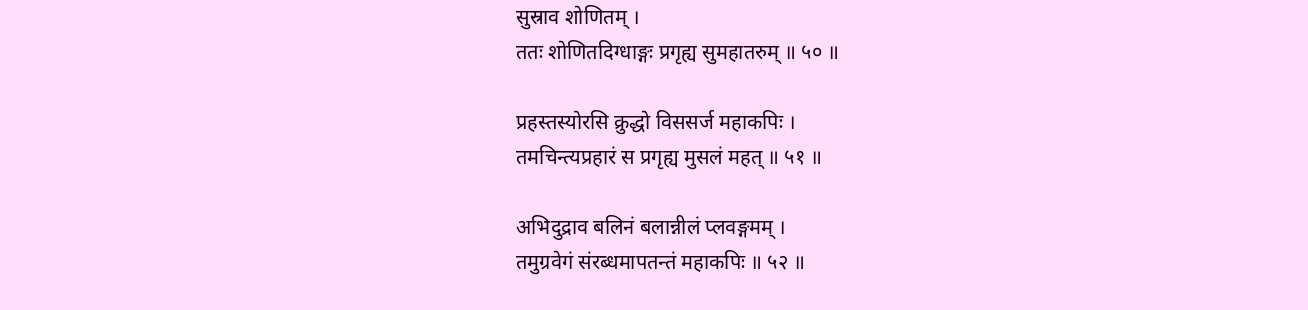सुस्राव शोणितम् ।
ततः शोणितदिग्धाङ्गः प्रगृह्य सुमहातरुम् ॥ ५० ॥

प्रहस्तस्योरसि क्रुद्धो विससर्ज महाकपिः ।
तमचिन्त्यप्रहारं स प्रगृह्य मुसलं महत् ॥ ५१ ॥

अभिदुद्राव बलिनं बलान्नीलं प्लवङ्गमम् ।
तमुग्रवेगं संरब्धमापतन्तं महाकपिः ॥ ५२ ॥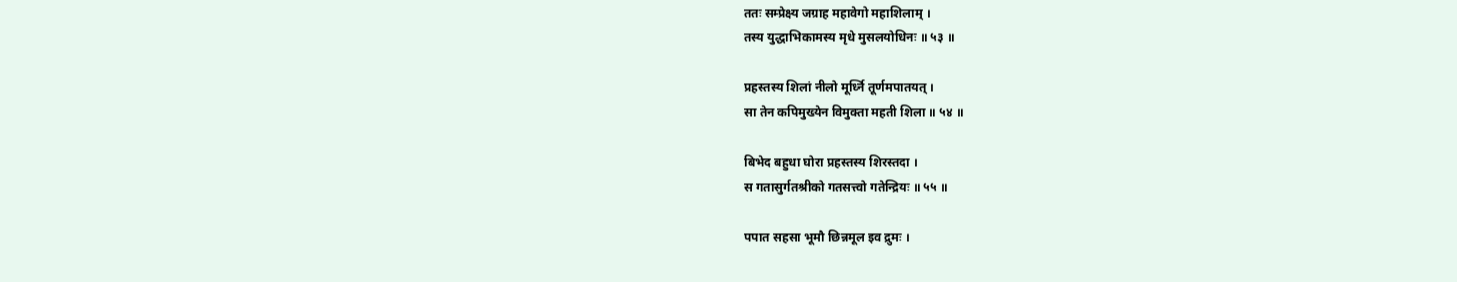ततः सम्प्रेक्ष्य जग्राह महावेगो महाशिलाम् ।
तस्य युद्धाभिकामस्य मृधे मुसलयोधिनः ॥ ५३ ॥

प्रहस्तस्य शिलां नीलो मूर्ध्नि तूर्णमपातयत् ।
सा तेन कपिमुख्येन विमुक्ता महती शिला ॥ ५४ ॥

बिभेद बहुधा घोरा प्रहस्तस्य शिरस्तदा ।
स गतासुर्गतश्रीको गतसत्त्वो गतेन्द्रियः ॥ ५५ ॥

पपात सहसा भूमौ छिन्नमूल इव द्रुमः ।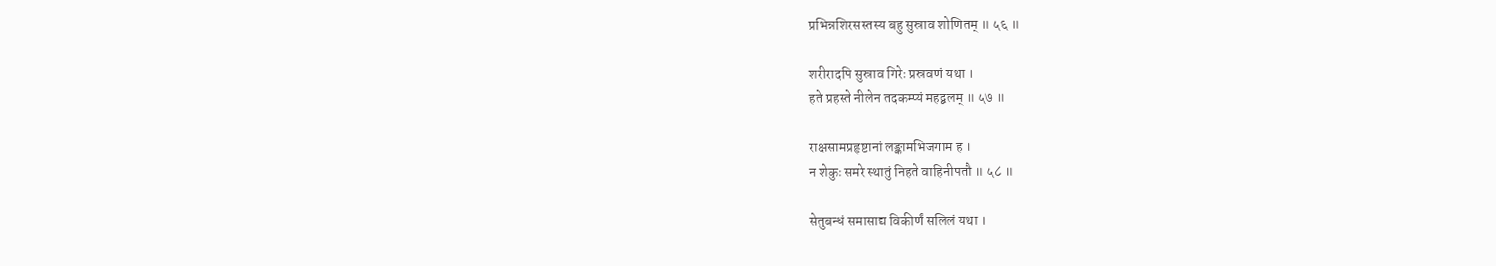प्रभिन्नशिरसस्तस्य बहु सुस्राव शोणितम् ॥ ५६ ॥

शरीरादपि सुस्राव गिरेः प्रस्रवणं यथा ।
हते प्रहस्ते नीलेन तदकम्प्यं महद्बलम् ॥ ५७ ॥

राक्षसामप्रहृष्टानां लङ्कामभिजगाम ह ।
न शेकुः समरे स्थातुं निहते वाहिनीपतौ ॥ ५८ ॥

सेतुबन्धं समासाद्य विकीर्णं सलिलं यथा ।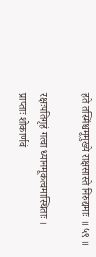हते तस्मिंश्चमूमुख्ये राक्षसास्ते निरुद्यमाः ॥ ५९ ॥

रक्षःपतिगृहं गत्वा ध्यानमूकत्वमास्थिताः ।
प्राप्ताः शोकार्णवं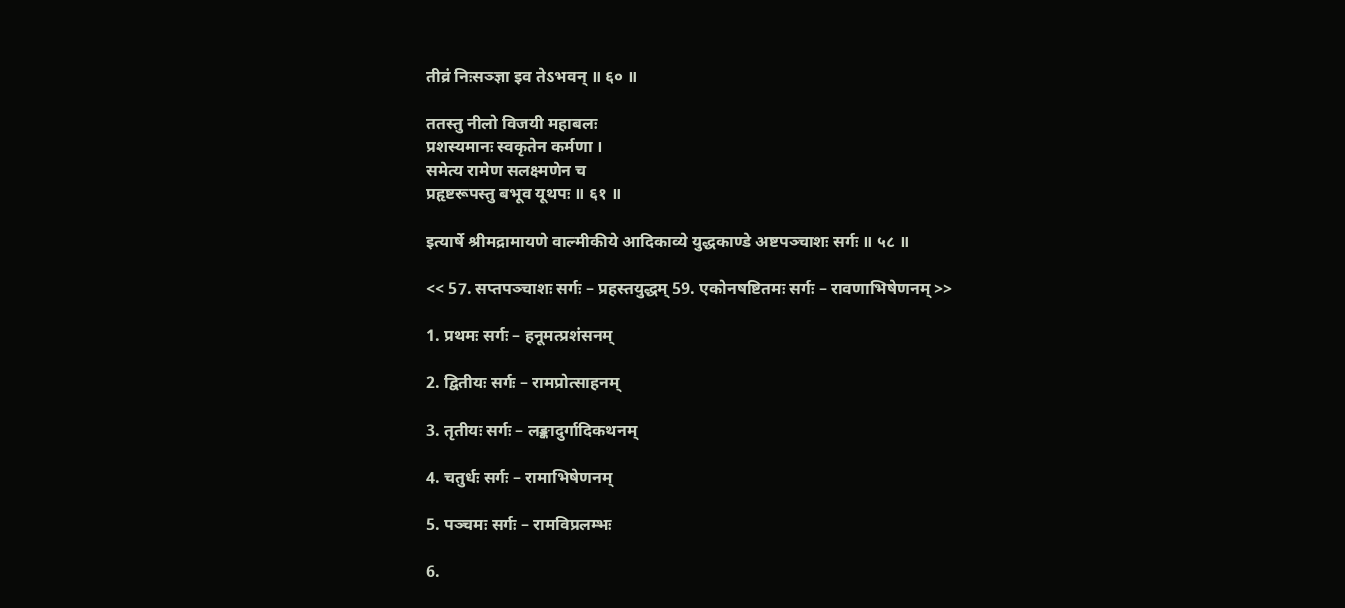तीव्रं निःसञ्ज्ञा इव तेऽभवन् ॥ ६० ॥

ततस्तु नीलो विजयी महाबलः
प्रशस्यमानः स्वकृतेन कर्मणा ।
समेत्य रामेण सलक्ष्मणेन च
प्रहृष्टरूपस्तु बभूव यूथपः ॥ ६१ ॥

इत्यार्षे श्रीमद्रामायणे वाल्मीकीये आदिकाव्ये युद्धकाण्डे अष्टपञ्चाशः सर्गः ॥ ५८ ॥

<< 57. सप्तपञ्चाशः सर्गः – प्रहस्तयुद्धम् 59. एकोनषष्टितमः सर्गः – रावणाभिषेणनम् >>

1. प्रथमः सर्गः – हनूमत्प्रशंसनम्

2. द्वितीयः सर्गः – रामप्रोत्साहनम्

3. तृतीयः सर्गः – लङ्कादुर्गादिकथनम्

4. चतुर्धः सर्गः – रामाभिषेणनम्

5. पञ्चमः सर्गः – रामविप्रलम्भः

6.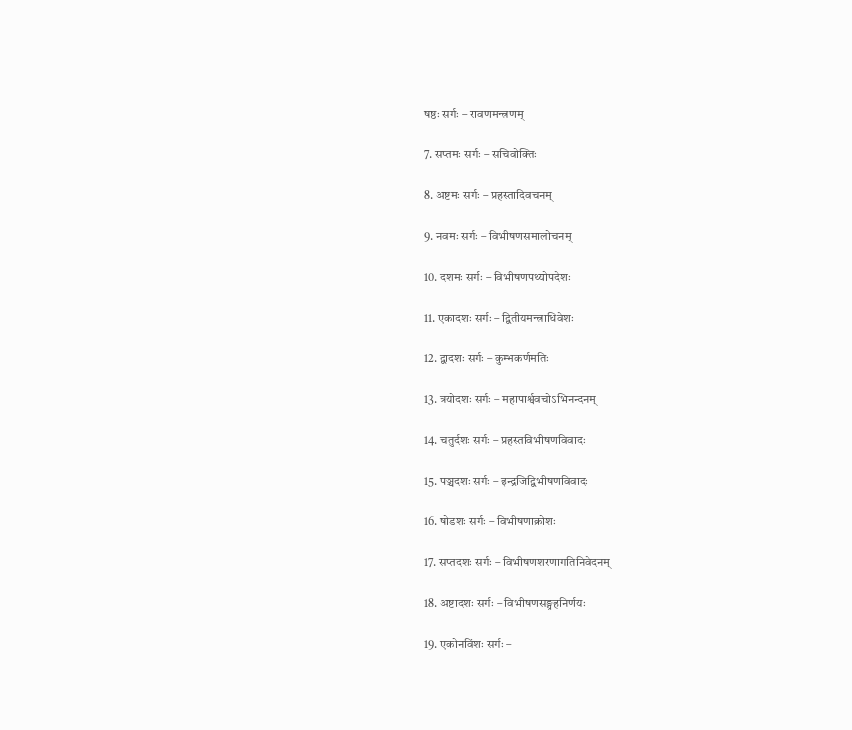षष्ठः सर्गः – रावणमन्त्रणम्

7. सप्तमः सर्गः – सचिवोक्तिः

8. अष्टमः सर्गः – प्रहस्तादिवचनम्

9. नवमः सर्गः – विभीषणसमालोचनम्

10. दशमः सर्गः – विभीषणपथ्योपदेशः

11. एकादशः सर्गः – द्वितीयमन्त्राधिवेशः

12. द्वादशः सर्गः – कुम्भकर्णमतिः

13. त्रयोदशः सर्गः – महापार्श्ववचोऽभिनन्दनम्

14. चतुर्दशः सर्गः – प्रहस्तविभीषणविवादः

15. पञ्चदशः सर्गः – इन्द्रजिद्विभीषणविवादः

16. षोडशः सर्गः – विभीषणाक्रोशः

17. सप्तदशः सर्गः – विभीषणशरणागतिनिवेदनम्

18. अष्टादशः सर्गः – विभीषणसङ्ग्रहनिर्णयः

19. एकोनविंशः सर्गः –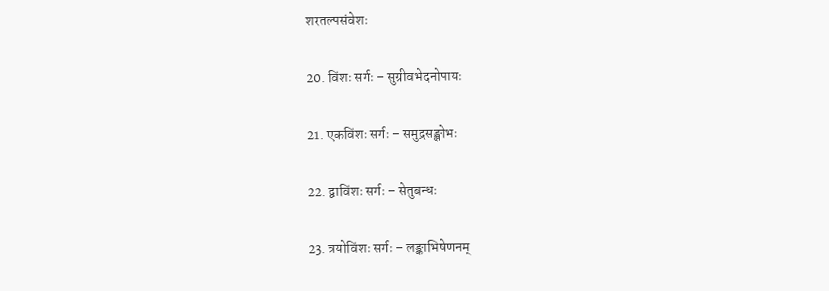शरतल्पसंवेशः

20. विंशः सर्गः – सुग्रीवभेदनोपायः

21. एकविंशः सर्गः – समुद्रसङ्क्षोभः

22. द्वाविंशः सर्गः – सेतुबन्धः

23. त्रयोविंशः सर्गः – लङ्काभिषेणनम्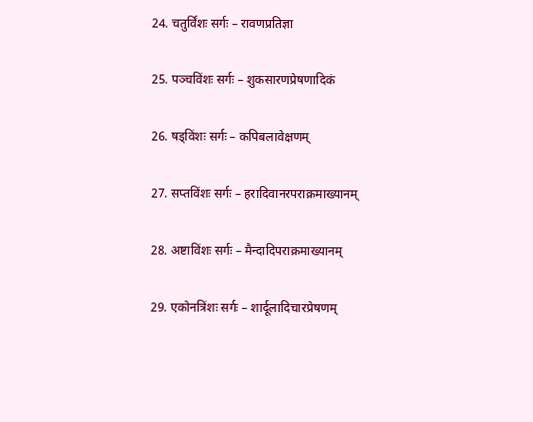24. चतुर्विंशः सर्गः – रावणप्रतिज्ञा

25. पञ्चविंशः सर्गः – शुकसारणप्रेषणादिकं

26. षड्विंशः सर्गः – कपिबलावेक्षणम्

27. सप्तविंशः सर्गः – हरादिवानरपराक्रमाख्यानम्

28. अष्टाविंशः सर्गः – मैन्दादिपराक्रमाख्यानम्

29. एकोनत्रिंशः सर्गः – शार्दूलादिचारप्रेषणम्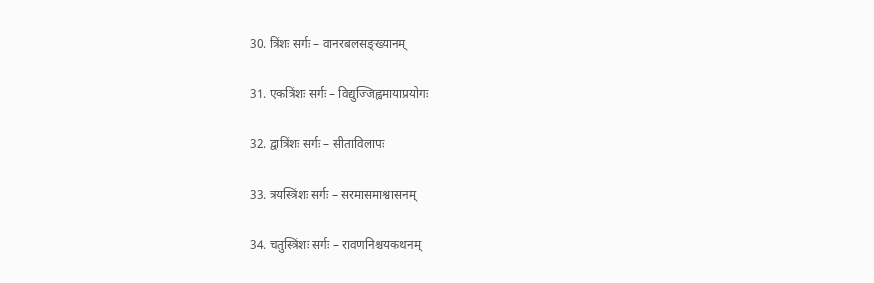30. त्रिंशः सर्गः – वानरबलसङ्ख्यानम्

31. एकत्रिंशः सर्गः – विद्युज्जिह्वमायाप्रयोगः

32. द्वात्रिंशः सर्गः – सीताविलापः

33. त्रयस्त्रिंशः सर्गः – सरमासमाश्वासनम्

34. चतुस्त्रिंशः सर्गः – रावणनिश्चयकथनम्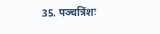35. पञ्चत्रिंशः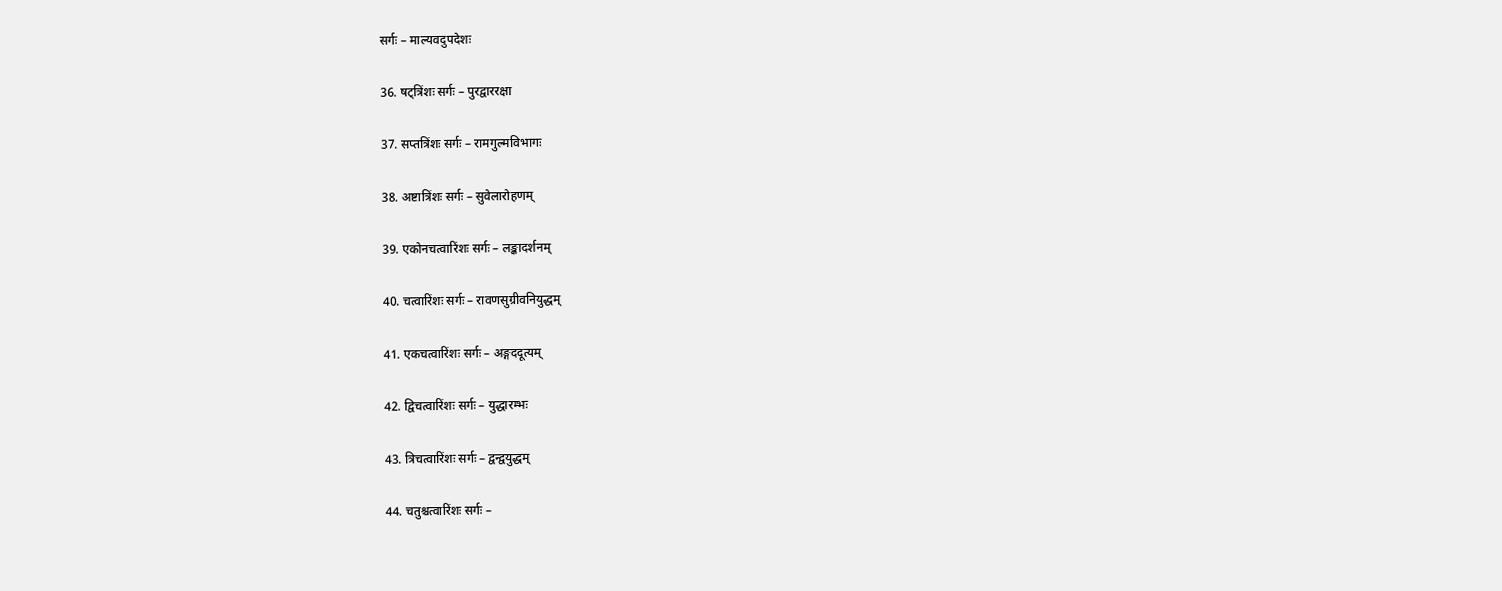सर्गः – माल्यवदुपदेशः

36. षट्त्रिंशः सर्गः – पुरद्वाररक्षा

37. सप्तत्रिंशः सर्गः – रामगुल्मविभागः

38. अष्टात्रिंशः सर्गः – सुवेलारोहणम्

39. एकोनचत्वारिंशः सर्गः – लङ्कादर्शनम्

40. चत्वारिंशः सर्गः – रावणसुग्रीवनियुद्धम्

41. एकचत्वारिंशः सर्गः – अङ्गददूत्यम्

42. द्विचत्वारिंशः सर्गः – युद्धारम्भः

43. त्रिचत्वारिंशः सर्गः – द्वन्द्वयुद्धम्

44. चतुश्चत्वारिंशः सर्गः –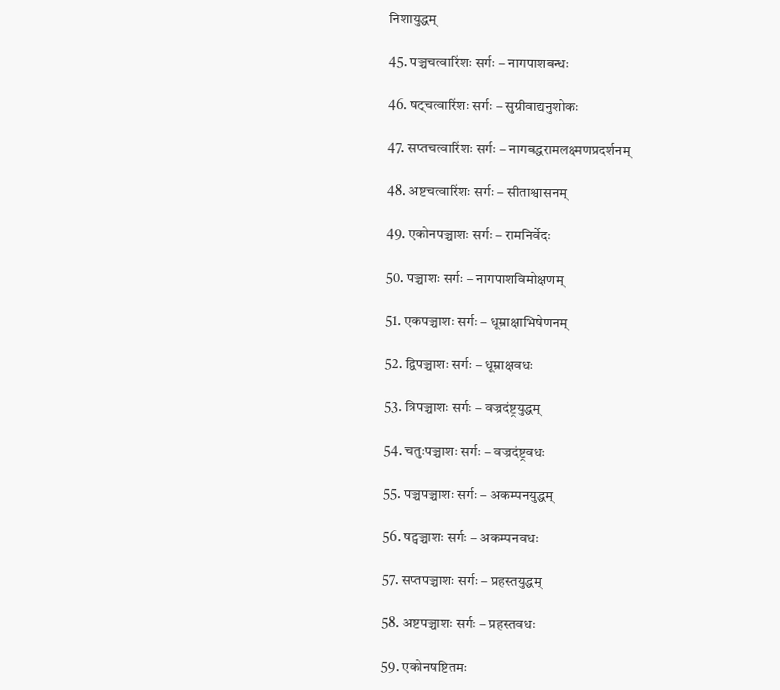निशायुद्धम्

45. पञ्चचत्वारिंशः सर्गः – नागपाशबन्धः

46. षट्चत्वारिंशः सर्गः – सुग्रीवाद्यनुशोकः

47. सप्तचत्वारिंशः सर्गः – नागबद्धरामलक्ष्मणप्रदर्शनम्

48. अष्टचत्वारिंशः सर्गः – सीताश्वासनम्

49. एकोनपञ्चाशः सर्गः – रामनिर्वेदः

50. पञ्चाशः सर्गः – नागपाशविमोक्षणम्

51. एकपञ्चाशः सर्गः – धूम्राक्षाभिषेणनम्

52. द्विपञ्चाशः सर्गः – धूम्राक्षवधः

53. त्रिपञ्चाशः सर्गः – वज्रदंष्ट्रयुद्धम्

54. चतुःपञ्चाशः सर्गः – वज्रदंष्ट्रवधः

55. पञ्चपञ्चाशः सर्गः – अकम्पनयुद्धम्

56. षट्पञ्चाशः सर्गः – अकम्पनवधः

57. सप्तपञ्चाशः सर्गः – प्रहस्तयुद्धम्

58. अष्टपञ्चाशः सर्गः – प्रहस्तवधः

59. एकोनषष्टितमः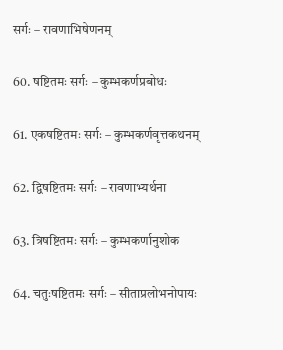सर्गः – रावणाभिषेणनम्

60. षष्टितमः सर्गः – कुम्भकर्णप्रबोधः

61. एकषष्टितमः सर्गः – कुम्भकर्णवृत्तकथनम्

62. द्विषष्टितमः सर्गः – रावणाभ्यर्थना

63. त्रिषष्टितमः सर्गः – कुम्भकर्णानुशोक

64. चतुःषष्टितमः सर्गः – सीताप्रलोभनोपायः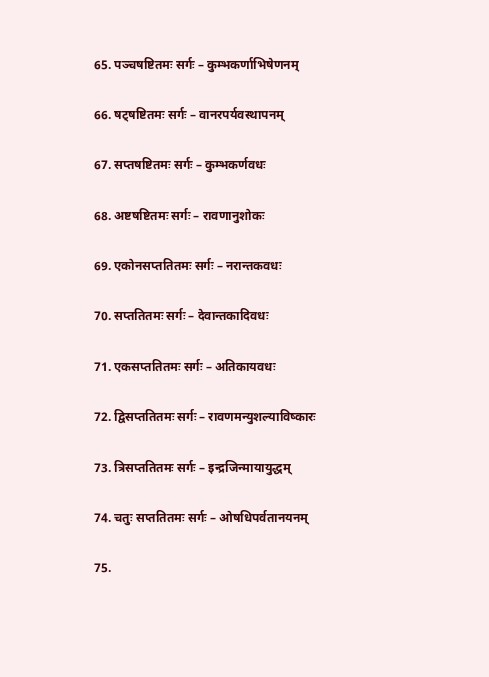65. पञ्चषष्टितमः सर्गः – कुम्भकर्णाभिषेणनम्

66. षट्षष्टितमः सर्गः – वानरपर्यवस्थापनम्

67. सप्तषष्टितमः सर्गः – कुम्भकर्णवधः

68. अष्टषष्टितमः सर्गः – रावणानुशोकः

69. एकोनसप्ततितमः सर्गः – नरान्तकवधः

70. सप्ततितमः सर्गः – देवान्तकादिवधः

71. एकसप्ततितमः सर्गः – अतिकायवधः

72. द्विसप्ततितमः सर्गः – रावणमन्युशल्याविष्कारः

73. त्रिसप्ततितमः सर्गः – इन्द्रजिन्मायायुद्धम्

74. चतुः सप्ततितमः सर्गः – ओषधिपर्वतानयनम्

75.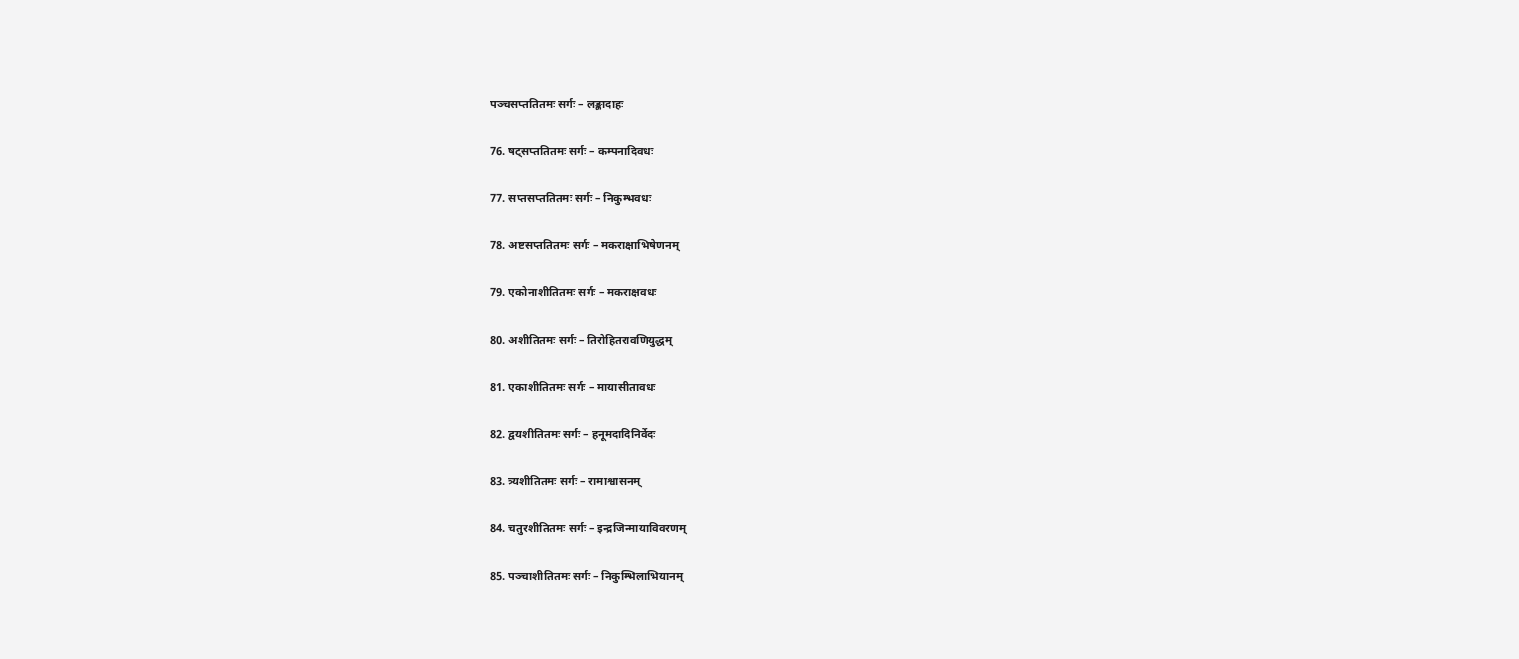पञ्चसप्ततितमः सर्गः – लङ्कादाहः

76. षट्सप्ततितमः सर्गः – कम्पनादिवधः

77. सप्तसप्ततितमः सर्गः – निकुम्भवधः

78. अष्टसप्ततितमः सर्गः – मकराक्षाभिषेणनम्

79. एकोनाशीतितमः सर्गः – मकराक्षवधः

80. अशीतितमः सर्गः – तिरोहितरावणियुद्धम्

81. एकाशीतितमः सर्गः – मायासीतावधः

82. द्वयशीतितमः सर्गः – हनूमदादिनिर्वेदः

83. त्र्यशीतितमः सर्गः – रामाश्वासनम्

84. चतुरशीतितमः सर्गः – इन्द्रजिन्मायाविवरणम्

85. पञ्चाशीतितमः सर्गः – निकुम्भिलाभियानम्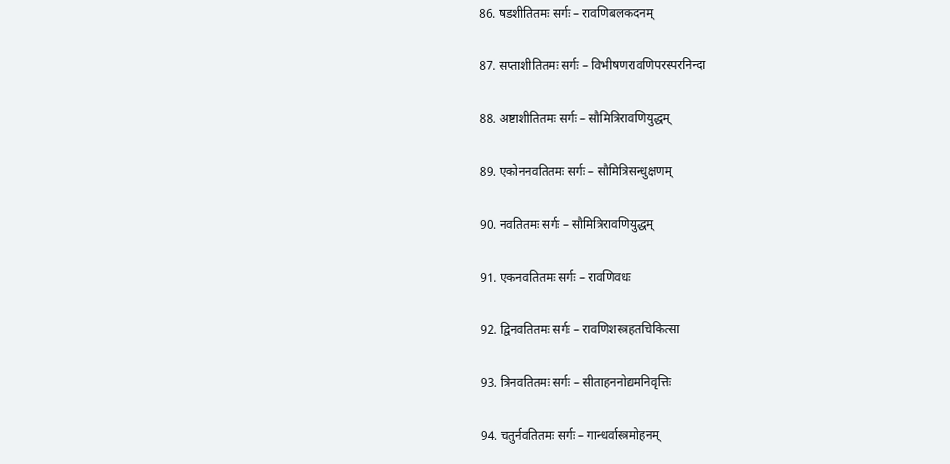86. षडशीतितमः सर्गः – रावणिबलकदनम्

87. सप्ताशीतितमः सर्गः – विभीषणरावणिपरस्परनिन्दा

88. अष्टाशीतितमः सर्गः – सौमित्रिरावणियुद्धम्

89. एकोननवतितमः सर्गः – सौमित्रिसन्धुक्षणम्

90. नवतितमः सर्गः – सौमित्रिरावणियुद्धम्

91. एकनवतितमः सर्गः – रावणिवधः

92. द्विनवतितमः सर्गः – रावणिशस्त्रहतचिकित्सा

93. त्रिनवतितमः सर्गः – सीताहननोद्यमनिवृत्तिः

94. चतुर्नवतितमः सर्गः – गान्धर्वास्त्रमोहनम्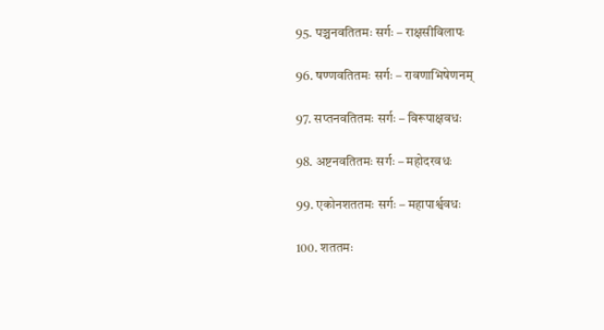95. पञ्चनवतितमः सर्गः – राक्षसीविलापः

96. षण्णवतितमः सर्गः – रावणाभिषेणनम्

97. सप्तनवतितमः सर्गः – विरूपाक्षवधः

98. अष्टनवतितमः सर्गः – महोदरवधः

99. एकोनशततमः सर्गः – महापार्श्ववधः

100. शततमः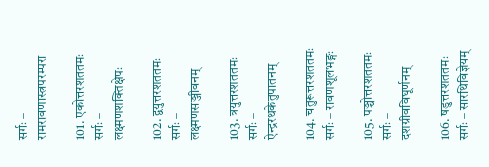सर्गः – रामरावणास्त्रपरम्परा

101. एकोत्तरशततमः सर्गः – लक्ष्मणशक्तिक्षेपः

102. द्वयुत्तरशततमः सर्गः – लक्ष्मणसञ्जीवनम्

103. त्रयुत्तरशततमः सर्गः – ऐन्द्ररथकेतुपातनम्

104. चतुरूत्तरशततमः सर्गः – रावणशूलभङ्गः

105. पञ्चोत्तरशततमः सर्गः – दशग्रीवविघूर्णनम्

106. षडुत्तरशततमः सर्गः – सारथिविज्ञेयम्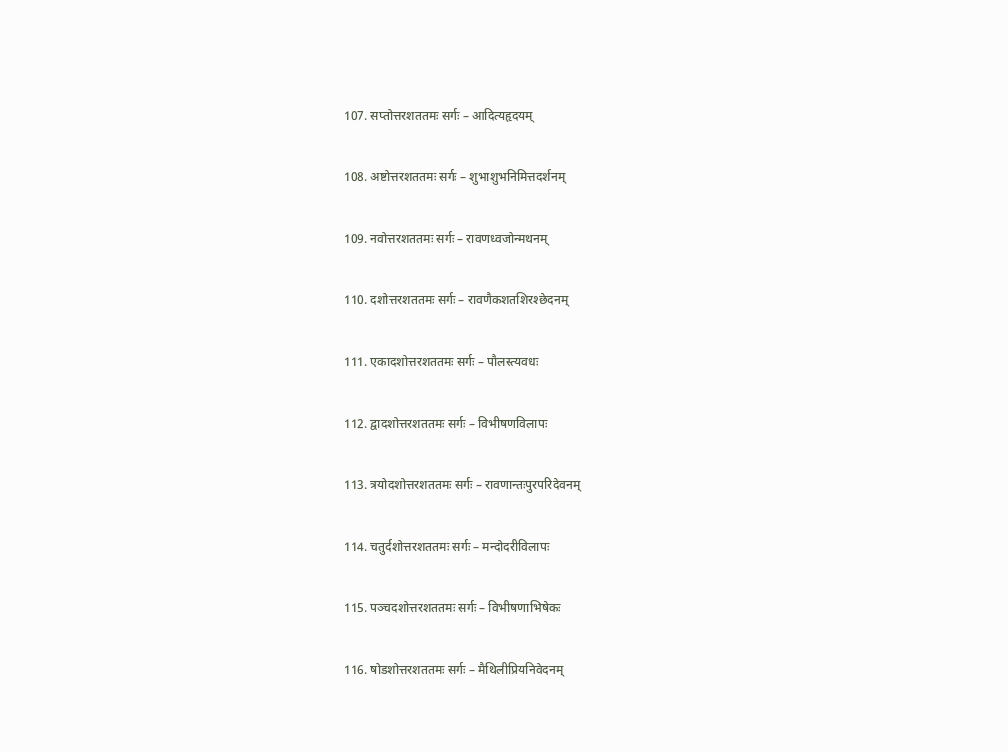107. सप्तोत्तरशततमः सर्गः – आदित्यहृदयम्

108. अष्टोत्तरशततमः सर्गः – शुभाशुभनिमित्तदर्शनम्

109. नवोत्तरशततमः सर्गः – रावणध्वजोन्मथनम्

110. दशोत्तरशततमः सर्गः – रावणैकशतशिरश्छेदनम्

111. एकादशोत्तरशततमः सर्गः – पौलस्त्यवधः

112. द्वादशोत्तरशततमः सर्गः – विभीषणविलापः

113. त्रयोदशोत्तरशततमः सर्गः – रावणान्तःपुरपरिदेवनम्

114. चतुर्दशोत्तरशततमः सर्गः – मन्दोदरीविलापः

115. पञ्चदशोत्तरशततमः सर्गः – विभीषणाभिषेकः

116. षोडशोत्तरशततमः सर्गः – मैथिलीप्रियनिवेदनम्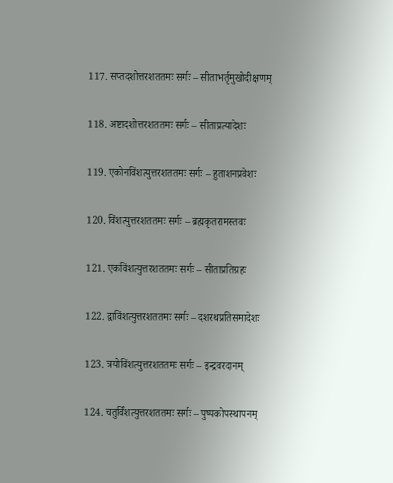117. सप्तदशोत्तरशततमः सर्गः – सीताभर्तृमुखोदीक्षणम्

118. अष्टादशोत्तरशततमः सर्गः – सीताप्रत्यादेशः

119. एकोनविंशत्युत्तरशततमः सर्गः – हुताशनप्रवेशः

120. विंशत्युत्तरशततमः सर्गः – ब्रह्मकृतरामस्तवः

121. एकविंशत्युत्तरशततमः सर्गः – सीताप्रतिग्रहः

122. द्वाविंशत्युत्तरशततमः सर्गः – दशरथप्रतिसमादेशः

123. त्रयोविंशत्युत्तरशततमः सर्गः – इन्द्रवरदानम्

124. चतुर्विंशत्युत्तरशततमः सर्गः – पुष्पकोपस्थापनम्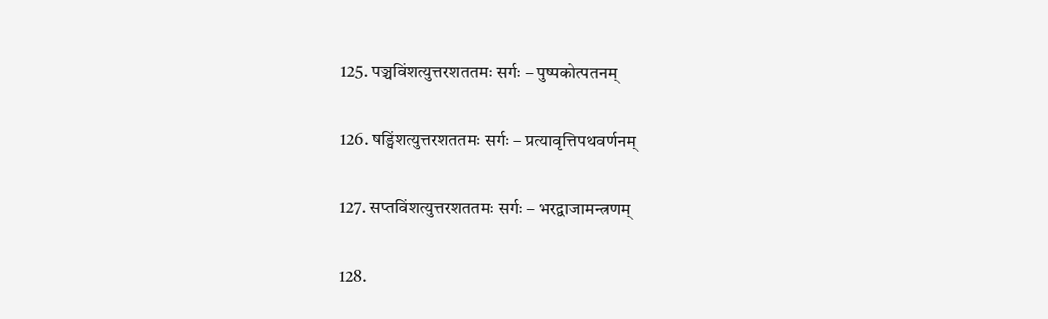125. पञ्चविंशत्युत्तरशततमः सर्गः – पुष्पकोत्पतनम्

126. षड्विंशत्युत्तरशततमः सर्गः – प्रत्यावृत्तिपथवर्णनम्

127. सप्तविंशत्युत्तरशततमः सर्गः – भरद्वाजामन्त्रणम्

128.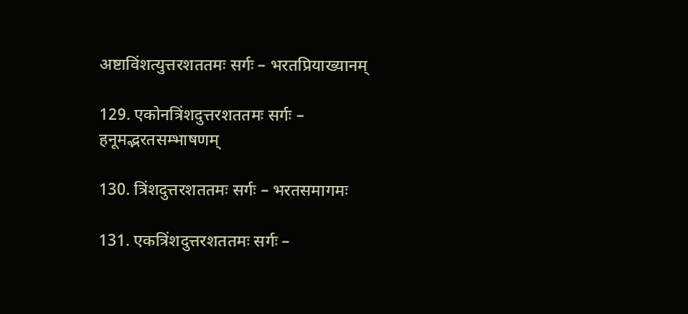अष्टाविंशत्युत्तरशततमः सर्गः – भरतप्रियाख्यानम्

129. एकोनत्रिंशदुत्तरशततमः सर्गः – हनूमद्भरतसम्भाषणम्

130. त्रिंशदुत्तरशततमः सर्गः – भरतसमागमः

131. एकत्रिंशदुत्तरशततमः सर्गः –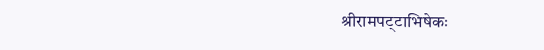श्रीरामपट्‍टाभिषेकः